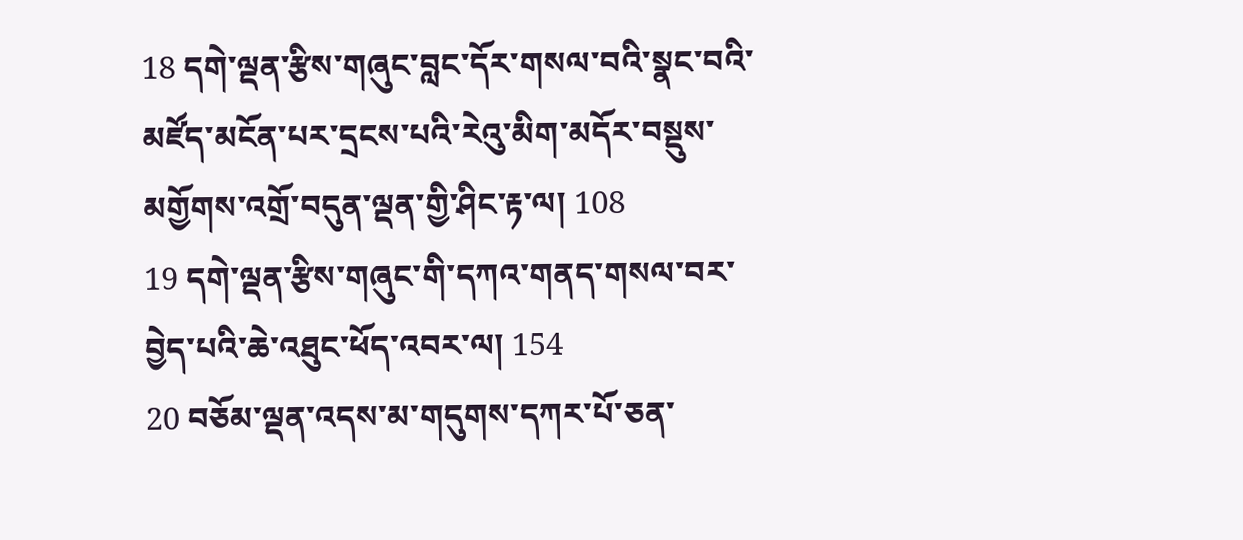18 དགེ་ལྡན་རྩིས་གཞུང་བླང་དོར་གསལ་བའི་སྣང་བའི་མཛོད་མངོན་པར་དྲངས་པའི་རེའུ་མིག་མདོར་བསྡུས་མགྱོགས་འགྲོ་བདུན་ལྡན་གྱི་ཤིང་རྟ་ལ། 108
19 དགེ་ལྡན་རྩིས་གཞུང་གི་དཀའ་གནད་གསལ་བར་བྱེད་པའི་ཆེ་འཐུང་ཕོད་འབར་ལ། 154
20 བཅོམ་ལྡན་འདས་མ་གདུགས་དཀར་པོ་ཅན་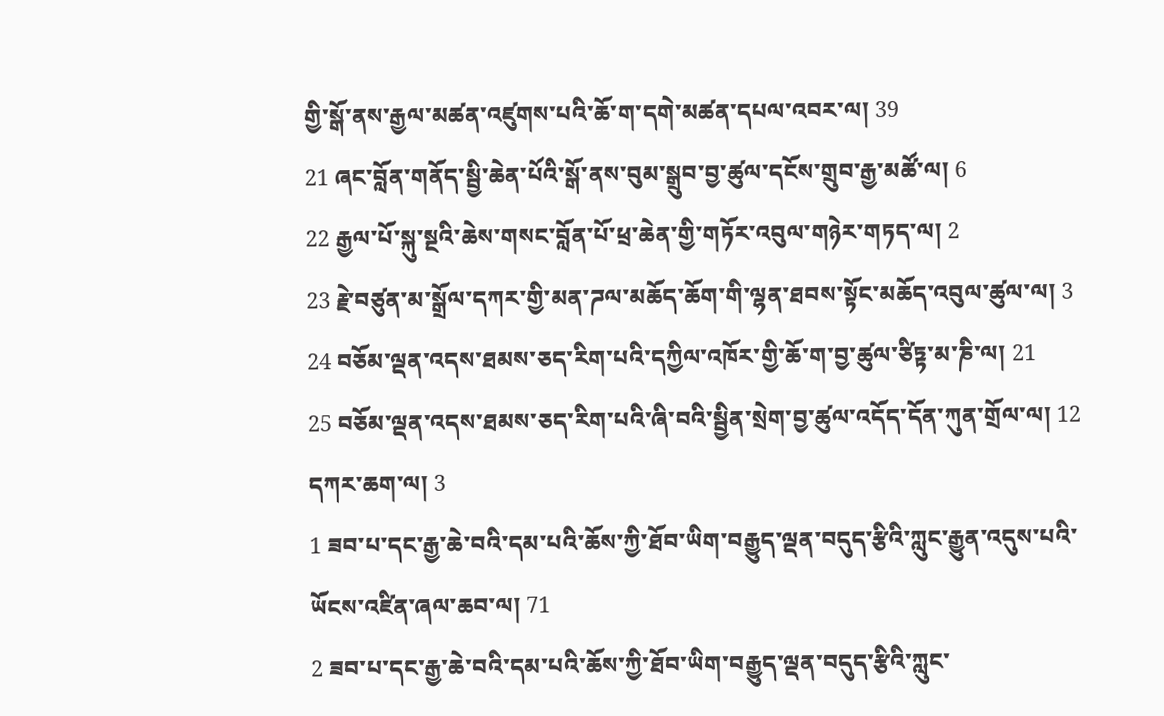གྱི་སྒོ་ནས་རྒྱལ་མཚན་འཛུགས་པའི་ཆོ་ག་དགེ་མཚན་དཔལ་འབར་ལ། 39
21 ཞང་བློན་གནོད་སྦྱི་ཆེན་པོའི་སྒོ་ནས་བུམ་སྒྲུབ་བྱ་ཚུལ་དངོས་གྲུབ་རྒྱ་མཚོ་ལ། 6
22 རྒྱལ་པོ་སྐུ་སྔའི་ཆེས་གསང་བློན་པོ་ཕྲ་ཆེན་གྱི་གཏོར་འབུལ་གཉེར་གཏད་ལ། 2
23 རྗེ་བཙུན་མ་སྒྲོལ་དཀར་གྱི་མན་ཌལ་མཆོད་ཆོག་གི་ལྷན་ཐབས་སྟོང་མཆོད་འབུལ་ཚུལ་ལ། 3
24 བཅོམ་ལྡན་འདས་ཐམས་ཅད་རིག་པའི་དཀྱིལ་འཁོར་གྱི་ཆོ་ག་བྱ་ཚུལ་ཙིཏྟ་མ་ཎི་ལ། 21
25 བཅོམ་ལྡན་འདས་ཐམས་ཅད་རིག་པའི་ཞི་བའི་སྦྱིན་སྲེག་བྱ་ཚུལ་འདོད་དོན་ཀུན་གྲོལ་ལ། 12
དཀར་ཆག་ལ། 3
1 ཟབ་པ་དང་རྒྱ་ཆེ་བའི་དམ་པའི་ཆོས་ཀྱི་ཐོབ་ཡིག་བརྒྱུད་ལྡན་བདུད་རྩིའི་ཀླུང་རྒྱུན་འདུས་པའི་ཡོངས་འཛིན་ཞལ་ཆབ་ལ། 71
2 ཟབ་པ་དང་རྒྱ་ཆེ་བའི་དམ་པའི་ཆོས་ཀྱི་ཐོབ་ཡིག་བརྒྱུད་ལྡན་བདུད་རྩིའི་ཀླུང་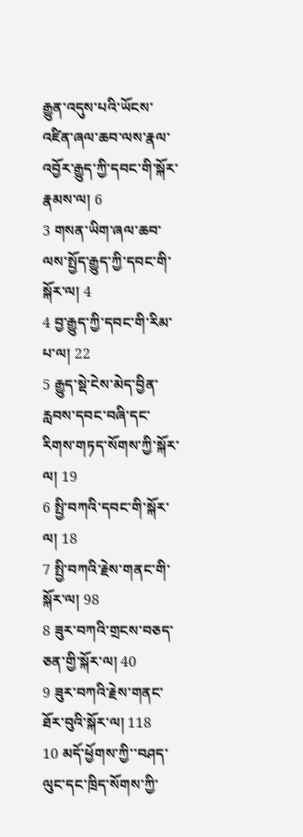རྒྱུན་འདུས་པའི་ཡོངས་འཛིན་ཞལ་ཆབ་ལས་རྣལ་འབྱོར་རྒྱུད་ཀྱི་དབང་གི་སྐོར་རྣམས་ལ། 6
3 གསན་ཡིག་ཞལ་ཆབ་ལས་སྤྱོད་རྒྱུད་ཀྱི་དབང་གི་སྐོར་ལ། 4
4 བྱ་རྒྱུད་ཀྱི་དབང་གི་རིམ་པ་ལ། 22
5 རྒྱུད་སྡེ་ངེས་མེད་བྱིན་རླབས་དབང་བཞི་དང་རིགས་གཏད་སོགས་ཀྱི་སྐོར་ལ། 19
6 སྤྱི་བཀའི་དབང་གི་སྐོར་ལ། 18
7 སྤྱི་བཀའི་རྗེས་གནང་གི་སྐོར་ལ། 98
8 ཟུར་བཀའི་གྲངས་བཅད་ཅན་གྱི་སྐོར་ལ། 40
9 ཟུར་བཀའི་རྗེས་གནང་ཐོར་བུའི་སྐོར་ལ། 118
10 མདོ་ཕྱོགས་ཀྱི་་བཤད་ལུང་དང་ཁྲིད་སོགས་ཀྱི་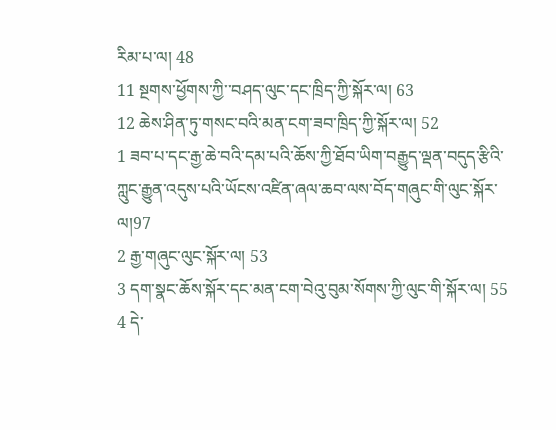རིམ་པ་ལ། 48
11 སྔགས་ཕྱོགས་ཀྱི་་བཤད་ལུང་དང་ཁྲིད་ཀྱི་སྐོར་ལ། 63
12 ཆེས་ཤིན་ཏུ་གསང་བའི་མན་ངག་ཟབ་ཁྲིད་ཀྱི་སྐོར་ལ། 52
1 ཟབ་པ་དང་རྒྱ་ཆེ་བའི་དམ་པའི་ཆོས་ཀྱི་ཐོབ་ཡིག་བརྒྱུད་ལྡན་བདུད་རྩིའི་ཀླུང་རྒྱུན་འདུས་པའི་ཡོངས་འཛིན་ཞལ་ཆབ་ལས་བོད་གཞུང་གི་ལུང་སྐོར་ལ།97
2 རྒྱ་གཞུང་ལུང་སྐོར་ལ། 53
3 དག་སྣང་ཆོས་སྐོར་དང་མན་ངག་བེའུ་བུམ་སོགས་ཀྱི་ལུང་གི་སྐོར་ལ། 55
4 དེ་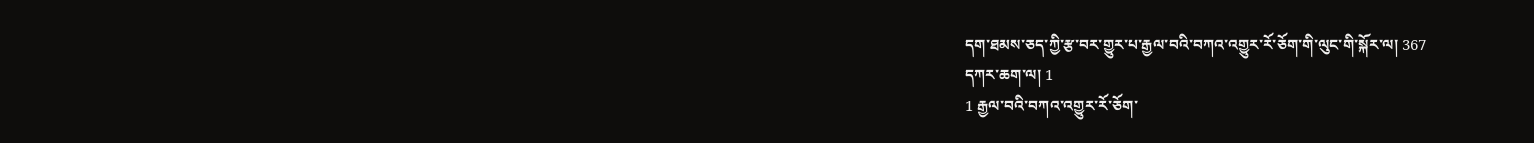དག་ཐམས་ཅད་ཀྱི་རྩ་བར་གྱུར་པ་རྒྱལ་བའི་བཀའ་འགྱུར་རོ་ཅོག་གི་ལུང་གི་སྐོར་ལ། 367
དཀར་ཆག་ལ། 1
1 རྒྱལ་བའི་བཀའ་འགྱུར་རོ་ཅོག་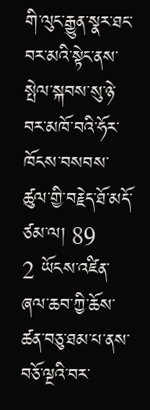གི་ལུང་རྒྱུན་སྣར་ཐང་བར་མའི་སྟེང་ནས་སྤེལ་སྐབས་སུ་ཉེ་བར་མཁོ་བའི་ཧོར་ཁོངས་བསབས་ཚུལ་གྱི་བརྗེད་ཐོ་མདོ་ཙམ་ལ། 89
2 ཡོངས་འཛིན་ཞལ་ཆབ་ཀྱི་ཆོས་ཚན་བཅུ་ཐམ་པ་ནས་བཅོ་ལྔའི་བར་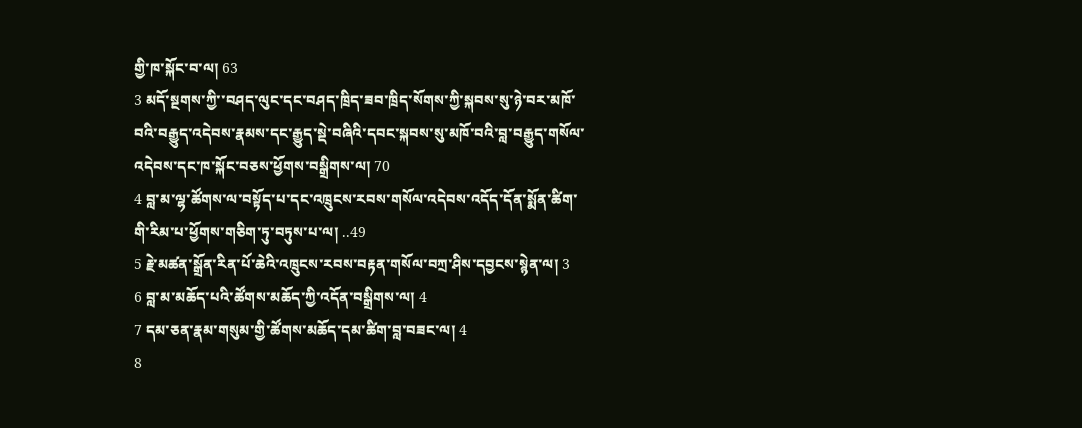གྱི་ཁ་སྐོང་བ་ལ། 63
3 མདོ་སྔགས་ཀྱི་་བཤད་ལུང་དང་བཤད་ཁྲིད་ཟབ་ཁྲིད་སོགས་ཀྱི་སྐབས་སུ་ཉེ་བར་མཁོ་བའི་བརྒྱུད་འདེབས་རྣམས་དང་རྒྱུད་སྡེ་བཞིའི་དབང་སྐབས་སུ་མཁོ་བའི་བླ་བརྒྱུད་གསོལ་འདེབས་དང་ཁ་སྐོང་བཅས་ཕྱོགས་བསྒྲིགས་ལ། 70
4 བླ་མ་ལྷ་ཚོགས་ལ་བསྟོད་པ་དང་འཁྲུངས་རབས་གསོལ་འདེབས་འདོད་དོན་སྨོན་ཚིག་གི་རིམ་པ་ཕྱོགས་གཅིག་ཏུ་བཏུས་པ་ལ། ..49
5 རྗེ་མཚན་སྒྲོན་རིན་པོ་ཆེའི་འཁྲུངས་རབས་བརྟན་གསོལ་བཀྲ་ཤིས་དབྱངས་སྙེན་ལ། 3
6 བླ་མ་མཆོད་པའི་ཚོགས་མཆོད་ཀྱི་འདོན་བསྒྲིགས་ལ། 4
7 དམ་ཅན་རྣམ་གསུམ་གྱི་ཚོགས་མཆོད་དམ་ཚིག་བླ་བཟང་ལ། 4
8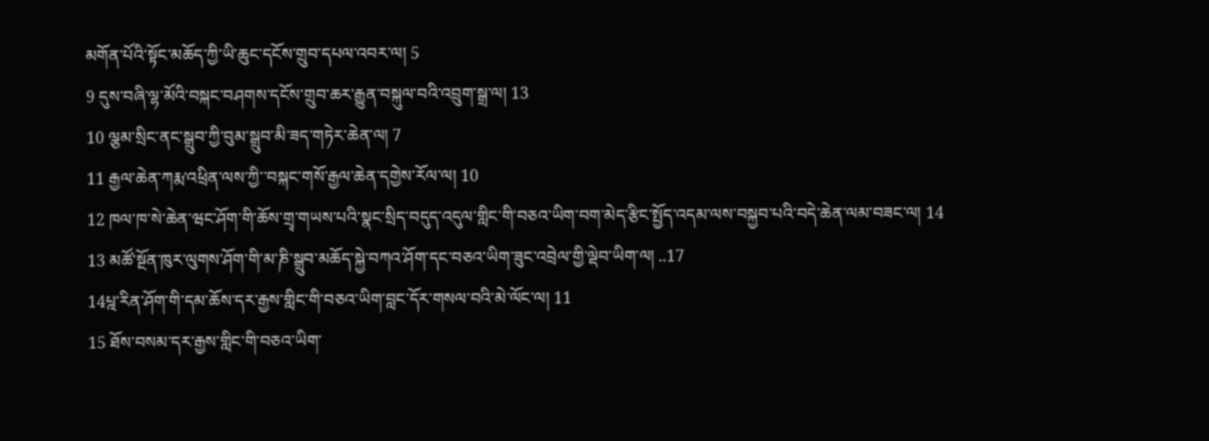མགོན་པོའི་སྟོང་མཆོད་ཀྱི་ཡི་ཆུང་དངོས་གྲུབ་དཔལ་འབར་ལ། 5
9 དུས་བཞི་ལྷ་མོའི་བསྐང་བཤགས་དངོས་གྲུབ་ཆར་རྒྱུན་བསྐུལ་བའི་འབྲུག་སྒྲ་ལ། 13
10 ལྕམ་སྲིང་ནང་སྒྲུབ་ཀྱི་བུམ་སྒྲུབ་མི་ཟད་གཏེར་ཆེན་ལ། 7
11 རྒྱལ་ཆེན་ཀརྨ་འཕྲིན་ལས་ཀྱི་་བསྐང་གསོ་རྒྱལ་ཆེན་དགྱེས་རོལ་ལ། 10
12 ཁལ་ཁ་སེ་ཆེན་ཝང་ཤོག་གི་ཆོས་གྲྭ་གཡས་པའི་སྣང་སྲིད་བདུད་འདུལ་གླིང་གི་བཅའ་ཡིག་བག་མེད་རྩིང་སྤྱོད་འདམ་ལས་བསྐྱབ་པའི་བདེ་ཆེན་ལམ་བཟང་ལ། 14
13 མཚོ་སྔོན་ཁུར་ལུགས་ཤོག་གི་མ་ཎི་སྒྲུབ་མཆོད་སྐྱེ་བཀའ་ཤོག་དང་བཅའ་ཡིག་ཟུང་འབྲེལ་གྱི་ལྡེབ་ཡིག་ལ། ..17
14པྰ་རིན་ཤོག་གི་དམ་ཆོས་དར་རྒྱས་གླིང་གི་བཅའ་ཡིག་བླང་དོར་གསལ་བའི་མེ་ལོང་ལ། 11
15 ཐོས་བསམ་དར་རྒྱས་གླིང་གི་བཅའ་ཡིག་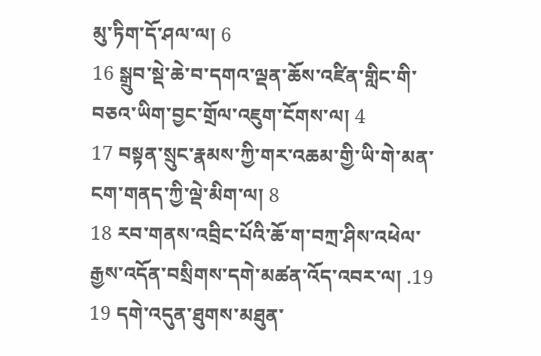མུ་ཏིག་དོ་ཤལ་ལ། 6
16 སྒྲུབ་སྡེ་ཆེ་བ་དགའ་ལྡན་ཆོས་འཛིན་གླིང་གི་བཅའ་ཡིག་བྱང་གྲོལ་འཇུག་ངོགས་ལ། 4
17 བསྟན་སྲུང་རྣམས་ཀྱི་གར་འཆམ་གྱི་ཡི་གེ་མན་ངག་གནད་ཀྱི་ལྡེ་མིག་ལ། 8
18 རབ་གནས་འབྲིང་པོའི་ཆོ་ག་བཀྲ་ཤིས་འཕེལ་རྒྱས་འདོན་བསྲིགས་དགེ་མཚན་འོད་འབར་ལ། .19
19 དགེ་འདུན་ཐུགས་མཐུན་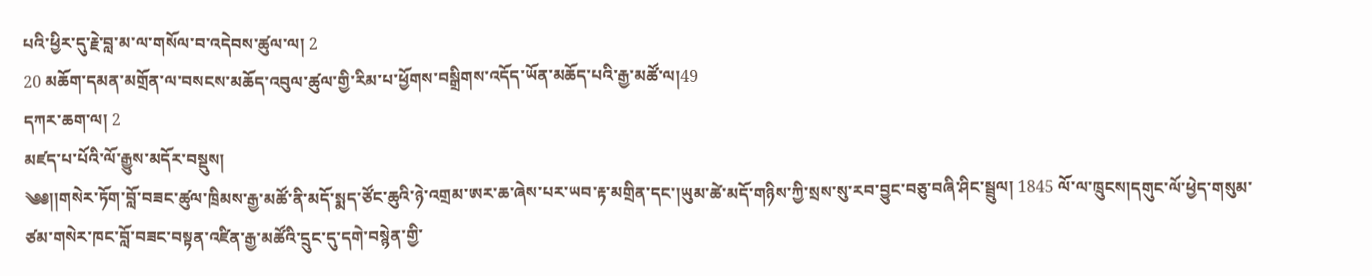པའི་ཕྱིར་དུ་རྗེ་བླ་མ་ལ་གསོལ་བ་འདེབས་ཚུལ་ལ། 2
20 མཆོག་དམན་མགྲོན་ལ་བསངས་མཆོད་འབུལ་ཚུལ་གྱི་རིམ་པ་ཕྱོགས་བསྒྲིགས་འདོད་ཡོན་མཆོད་པའི་རྒྱ་མཚོ་ལ།49
དཀར་ཆག་ལ། 2
མཛད་པ་པོའི་ལོ་རྒྱུས་མདོར་བསྡུས།
༄༅།།གསེར་ཏོག་བློ་བཟང་ཚུལ་ཁྲིམས་རྒྱ་མཚོ་ནི་མདོ་སྨད་ཙོང་ཆུའི་ཉེ་འགྲམ་ཨར་ཆ་ཞེས་པར་ཡབ་རྟ་མགྲིན་དང་།ཡུམ་ཚེ་མདོ་གཉིས་ཀྱི་སྲས་སུ་རབ་བྱུང་བཅུ་བཞི་ཤིང་སྦྲུལ། 1845 ལོ་ལ་ཁྲུངས།དགུང་ལོ་ཕྱེད་གསུམ་ཙམ་གསེར་ཁང་བློ་བཟང་བསྟན་འཛིན་རྒྱ་མཚོའི་དྲུང་དུ་དགེ་བསྙེན་གྱི་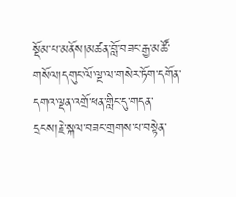སྡོམ་པ་མནོས།མཚན་བློ་བཟང་རྒྱ་མཚོ་གསོལ།དགུང་ལོ་ལྔ་ལ་གསེར་ཏོག་དགོན་དགའ་ལྡན་འགྲོ་ཕན་གླིང་དུ་གདན་དྲངས།རྗེ་སྐལ་བཟང་གྲགས་པ་བསྟེན་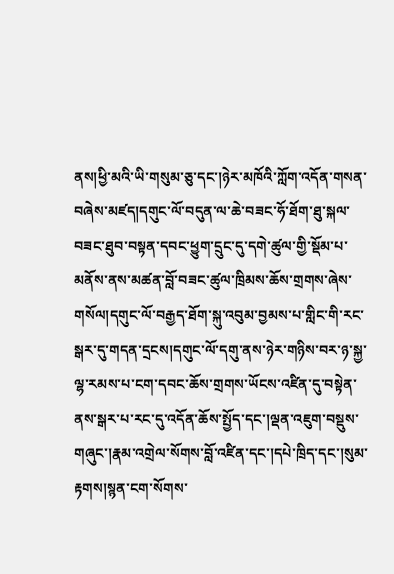ནས།ཕྱི་མའི་ཡི་གསུམ་ཅུ་དང་།ཉེར་མཁོའི་ཀློག་འདོན་གསན་བཞེས་མཛད།དགུང་ལོ་བདུན་ལ་ཆེ་བཟང་ཧོ་ཐོག་ཐུ་སྐལ་བཟང་ཐུབ་བསྟན་དབང་ཕྱུག་དྲུང་དུ་དགེ་ཚུལ་གྱི་སྡོམ་པ་མནོས་ནས་མཚན་བློ་བཟང་ཚུལ་ཁྲིམས་ཆོས་གྲགས་ཞེས་གསོལ།དགུང་ལོ་བརྒྱད་ཐོག་སྐུ་འབུམ་བྱམས་པ་གླིང་གི་རང་སྒར་དུ་གདན་དྲངས།དགུང་ལོ་དགུ་ནས་ཉེར་གཉིས་བར་ཉ་སྐྱ་ལྷ་རམས་པ་ངག་དབང་ཆོས་གྲགས་ཡོངས་འཛིན་དུ་བསྟེན་ནས་སྒར་པ་རང་དུ་འདོན་ཆོས་སྤྱོད་དང་།ལྡན་འཇུག་བསྡུས་གཞུང་།རྣམ་འགྲེལ་སོགས་བློ་འཛིན་དང་།དཔེ་ཁྲིད་དང་།སུམ་རྟགས།སྙན་ངག་སོགས་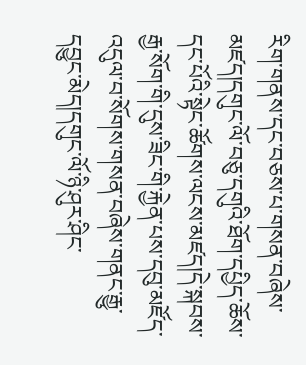རིག་གནས་དང་བཅས་པ་གསན་བཞེས་མཛད།དགུང་ལོ་བཅུ་དགུའི་ཐོག་དཔྱིད་ཆོས་དང་པོའི་སྟེང་ཚོགས་ལངས་མཛད།དེ་སྐབས་རྒྱ་སོག་གི་དུས་ཟིང་གི་རྐྱེན་པས་དབུ་མཛོད་འདུལ་བ་སོགས་གསན་བཞེས་གནང་རྒྱུ་དབྱུང་མེད།དགུང་ལོ་ཉི་ཤུར་ཤིང་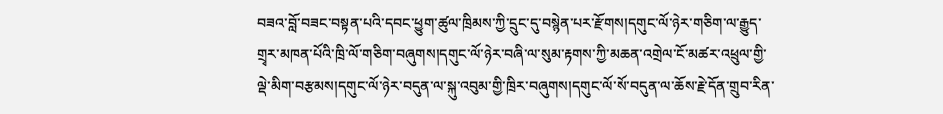བཟའ་བློ་བཟང་བསྟན་པའི་དབང་ཕྱུག་ཚུལ་ཁྲིམས་ཀྱི་དྲུང་དུ་བསྙེན་པར་རྫོགས།དགུང་ལོ་ཉེར་གཅིག་ལ་རྒྱུད་གྲྭར་མཁན་པོའི་ཁྲི་ལོ་གཅིག་བཞུགས།དགུང་ལོ་ཉེར་བཞི་ལ་སུམ་རྟགས་ཀྱི་མཆན་འགྲེལ་ངོ་མཚར་འཕྲུལ་གྱི་ལྡེ་མིག་བརྩམས།དགུང་ལོ་ཉེར་བདུན་ལ་སྐུ་འབུམ་གྱི་ཁྲིར་བཞུགས།དགུང་ལོ་སོ་བདུན་ལ་ཆོས་རྗེ་དོན་གྲུབ་རིན་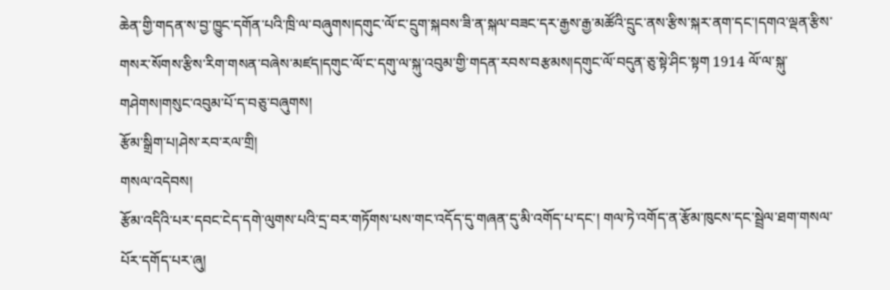ཆེན་གྱི་གདན་ས་བྱ་ཁྱུང་དགོན་པའི་ཁྲི་ལ་བཞུགས།དགུང་ལོ་ང་དྲུག་སྐབས་ཟི་ན་སྐལ་བཟང་དར་རྒྱས་རྒྱ་མཚོའི་དྲུང་ནས་རྩིས་སྐར་ནག་དང་།དགའ་ལྡན་རྩིས་གསར་སོགས་རྩིས་རིག་གསན་བཞེས་མཛད།དགུང་ལོ་ང་དགུ་ལ་སྐུ་འབུམ་གྱི་གདན་རབས་བརྩམས།དགུང་ལོ་བདུན་ཅུ་སྟེ་ཤིང་སྟག 1914 ལོ་ལ་སྐུ་གཤེགས།གསུང་འབུམ་པོ་ད་བཅུ་བཞུགས།
རྩོམ་སྒྲིག་པ།ཤེས་རབ་རལ་གྲི།
གསལ་འདེབས།
རྩོམ་འདིའི་པར་དབང་ངེད་དགེ་ལུགས་པའི་དྲ་བར་གཏོགས་པས་གང་འདོད་དུ་གཞན་དུ་མི་འགོད་པ་དང་། གལ་ཏེ་འགོད་ན་རྩོམ་ཁུངས་དང་སྦྲེལ་ཐག་གསལ་པོར་དགོད་པར་ཞུ།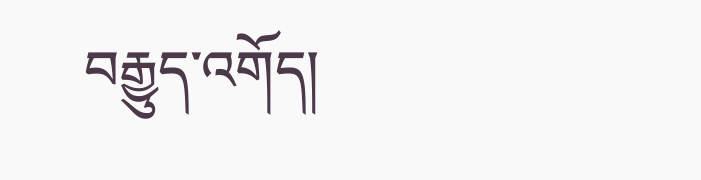བརྒྱུད་འགོད།